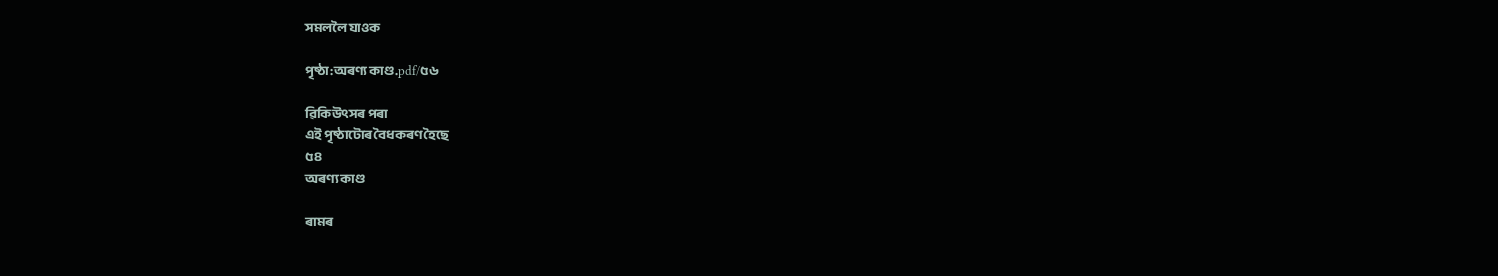সমললৈ যাওক

পৃষ্ঠা:অৰণ্য কাণ্ড.pdf/৫৬

ৱিকিউৎসৰ পৰা
এই পৃষ্ঠাটোৰ বৈধকৰণ হৈছে
৫৪
অৰণ্য কাণ্ড

ৰামৰ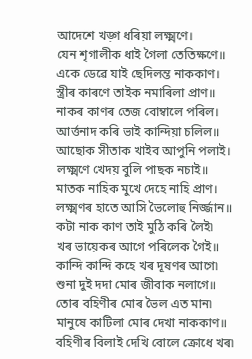আদেশে খড়্গ ধৰিয়া লক্ষ্মণে।
যেন শৃগালীক ধাই গৈলা তেতিক্ষণে॥
একে ডেৱে যাই ছেদিলন্ত নাককাণ।
স্ত্ৰীৰ কাৰণে তাইক নমাৰিলা প্ৰাণ॥
নাকৰ কাণৰ তেজ বোম্বালে পৰিল।
আৰ্ত্তনাদ কৰি ভাই কান্দিয়া চলিল॥
আছোক সীতাক খাইব আপুনি পলাই।
লক্ষ্মণে খেদয় বুলি পাছক নচাই॥
মাতক নাহিক মুখে দেহে নাহি প্ৰাণ।
লক্ষ্মণৰ হাতে আসি ভৈলোহু নিৰ্জ্জান॥
কটা নাক কাণ তাই মুঠি কৰি লৈই৷
খৰ ভায়েকৰ আগে পৰিলেক গৈই॥
কান্দি কান্দি কহে খৰ দূষণৰ আগে৷
শুনা দুই দদা মোৰ জীবাক নলাগে॥
তোৰ বহিণীৰ মোৰ ভৈল এত মান৷
মানুষে কাটিলা মোৰ দেখা নাককাণ॥
বহিণীৰ বিলাই দেখি বোলে ক্ৰোধে খৰ৷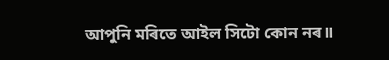আপুনি মৰিতে আইল সিটো কোন নৰ॥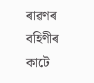ৰাৱণৰ বহিণীৰ কাটে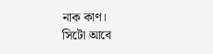নাক কাণ।
সিটো আবে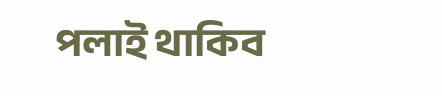পলাই থাকিব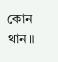কোন থান॥